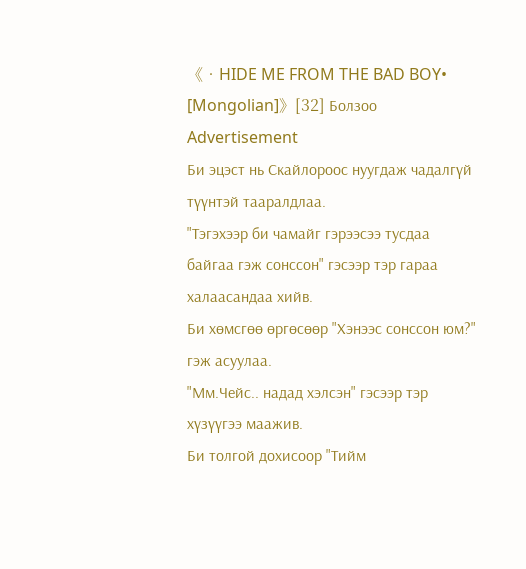《•HIDE ME FROM THE BAD BOY• [Mongolian]》[32] Болзоо
Advertisement
Би эцэст нь Скайлороос нуугдаж чадалгүй түүнтэй тааралдлаа.
"Тэгэхээр би чамайг гэрээсээ тусдаа байгаа гэж сонссон" гэсээр тэр гараа халаасандаа хийв.
Би хөмсгөө өргөсөөр "Хэнээс сонссон юм?" гэж асуулаа.
"Мм.Чейс.. надад хэлсэн" гэсээр тэр хүзүүгээ маажив.
Би толгой дохисоор "Тийм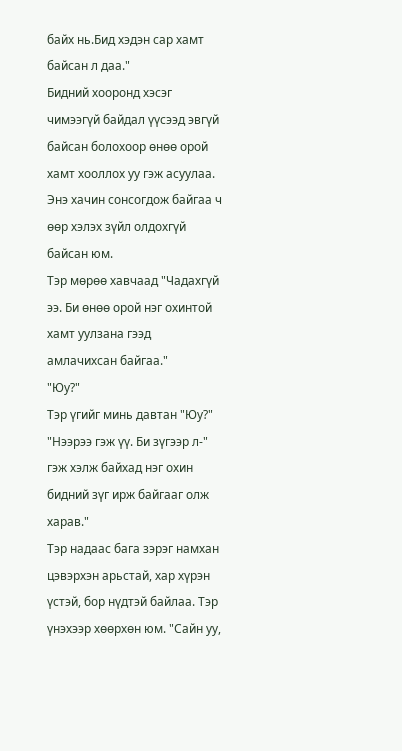байх нь.Бид хэдэн сар хамт байсан л даа."
Бидний хооронд хэсэг чимээгүй байдал үүсээд эвгүй байсан болохоор өнөө орой хамт хооллох уу гэж асуулаа. Энэ хачин сонсогдож байгаа ч өөр хэлэх зүйл олдохгүй байсан юм.
Тэр мөрөө хавчаад "Чадахгүй ээ. Би өнөө орой нэг охинтой хамт уулзана гээд амлачихсан байгаа."
"Юу?"
Тэр үгийг минь давтан "Юу?"
"Нээрээ гэж үү. Би зүгээр л-" гэж хэлж байхад нэг охин бидний зүг ирж байгааг олж харав."
Тэр надаас бага зэрэг намхан цэвэрхэн арьстай, хар хүрэн үстэй, бор нүдтэй байлаа. Тэр үнэхээр хөөрхөн юм. "Сайн уу,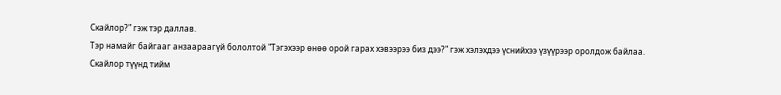Скайлор?" гэж тэр даллав.
Тэр намайг байгааг анзаараагүй бололтой "Тэгэхээр өнөө орой гарах хэвээрээ биз дээ?" гэж хэлэхдээ үснийхээ үзүүрээр оролдож байлаа.
Скайлор түүнд тийм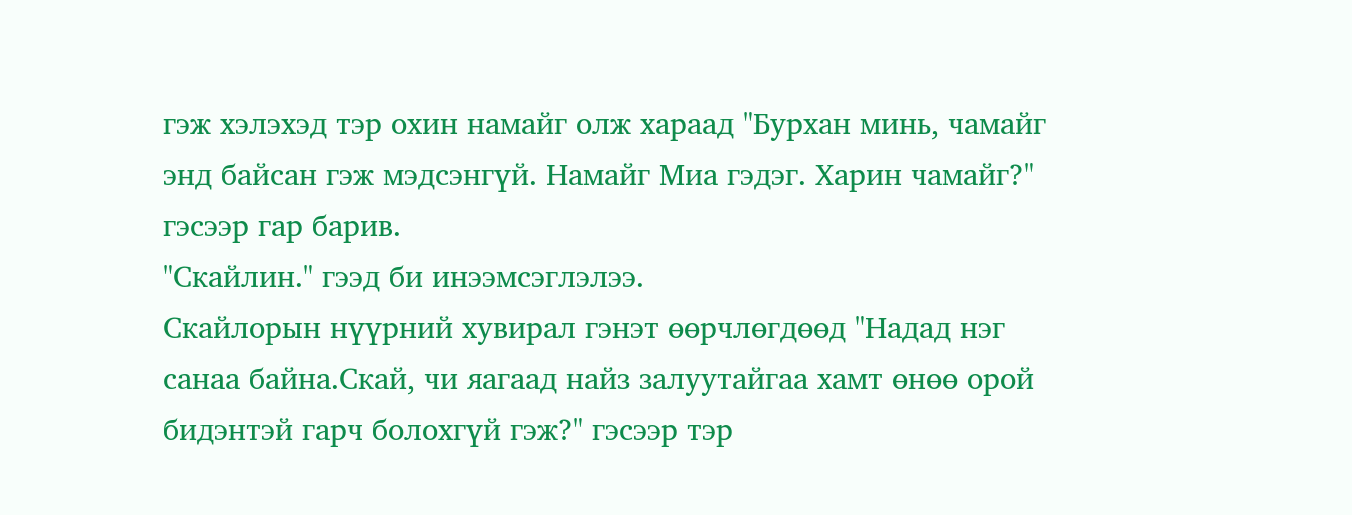гэж хэлэхэд тэр охин намайг олж хараад "Бурхан минь, чамайг энд байсан гэж мэдсэнгүй. Намайг Миа гэдэг. Харин чамайг?" гэсээр гар барив.
"Скайлин." гээд би инээмсэглэлээ.
Скайлорын нүүрний хувирал гэнэт өөрчлөгдөөд "Надад нэг санаа байна.Скай, чи яагаад найз залуутайгаа хамт өнөө орой бидэнтэй гарч болохгүй гэж?" гэсээр тэр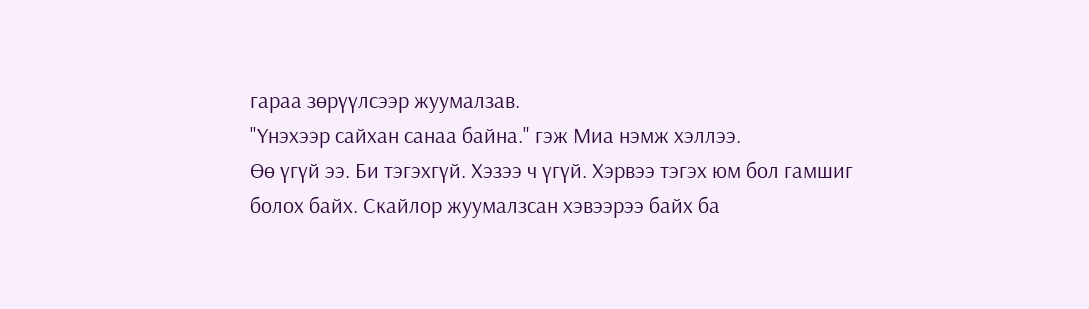гараа зөрүүлсээр жуумалзав.
"Үнэхээр сайхан санаа байна." гэж Миа нэмж хэллээ.
Өө үгүй ээ. Би тэгэхгүй. Хэзээ ч үгүй. Хэрвээ тэгэх юм бол гамшиг болох байх. Скайлор жуумалзсан хэвээрээ байх ба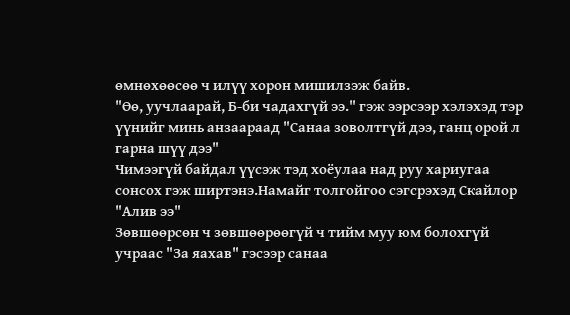өмнөхөөсөө ч илүү хорон мишилзэж байв.
"Өө, уучлаарай, Б-би чадахгүй ээ." гэж ээрсээр хэлэхэд тэр үүнийг минь анзаараад "Санаа зоволтгүй дээ, ганц орой л гарна шүү дээ"
Чимээгүй байдал үүсэж тэд хоёулаа над руу хариугаа сонсох гэж ширтэнэ.Намайг толгойгоо сэгсрэхэд Скайлор "Алив ээ"
Зөвшөөрсөн ч зөвшөөрөөгүй ч тийм муу юм болохгүй учраас "За яахав" гэсээр санаа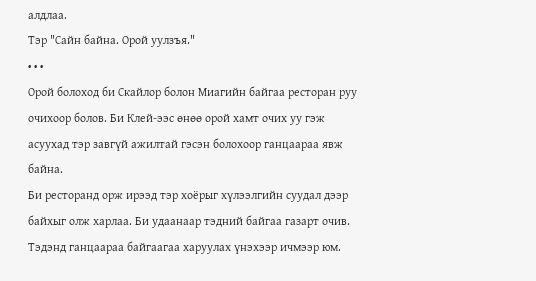алдлаа.
Тэр "Сайн байна. Орой уулзъя."
• • •
Орой болоход би Скайлор болон Миагийн байгаа ресторан руу очихоор болов. Би Клей-ээс өнөө орой хамт очих уу гэж асуухад тэр завгүй ажилтай гэсэн болохоор ганцаараа явж байна.
Би ресторанд орж ирээд тэр хоёрыг хүлээлгийн суудал дээр байхыг олж харлаа. Би удаанаар тэдний байгаа газарт очив. Тэдэнд ганцаараа байгаагаа харуулах үнэхээр ичмээр юм.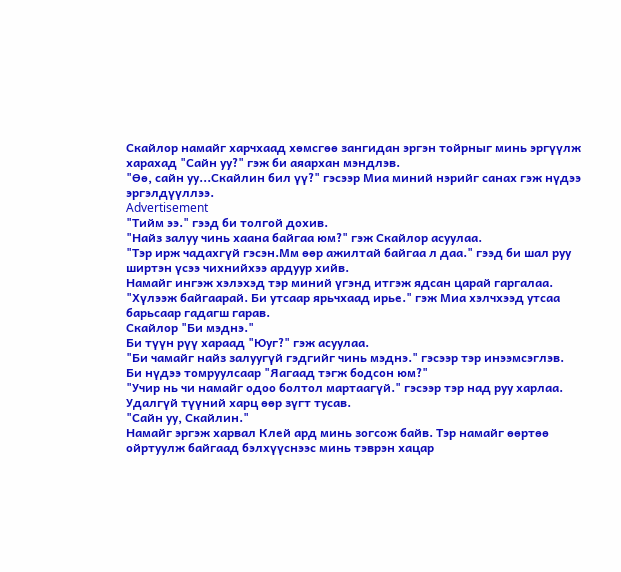Скайлор намайг харчхаад хөмсгөө зангидан эргэн тойрныг минь эргүүлж харахад "Сайн уу?" гэж би аяархан мэндлэв.
"Өө, сайн уу...Скайлин бил үү?" гэсээр Миа миний нэрийг санах гэж нүдээ эргэлдүүллээ.
Advertisement
"Тийм ээ." гээд би толгой дохив.
"Найз залуу чинь хаана байгаа юм?" гэж Скайлор асуулаа.
"Тэр ирж чадахгүй гэсэн.Мм өөр ажилтай байгаа л даа." гээд би шал руу ширтэн үсээ чихнийхээ ардуур хийв.
Намайг ингэж хэлэхэд тэр миний үгэнд итгэж ядсан царай гаргалаа.
"Хүлээж байгаарай. Би утсаар ярьчхаад ирье." гэж Миа хэлчхээд утсаа барьсаар гадагш гарав.
Скайлор "Би мэднэ."
Би түүн рүү хараад "Юуг?" гэж асуулаа.
"Би чамайг найз залуугүй гэдгийг чинь мэднэ." гэсээр тэр инээмсэглэв.
Би нүдээ томруулсаар "Яагаад тэгж бодсон юм?"
"Учир нь чи намайг одоо болтол мартаагүй." гэсээр тэр над руу харлаа. Удалгүй түүний харц өөр зүгт тусав.
"Сайн уу, Скайлин."
Намайг эргэж харвал Клей ард минь зогсож байв. Тэр намайг өөртөө ойртуулж байгаад бэлхүүснээс минь тэврэн хацар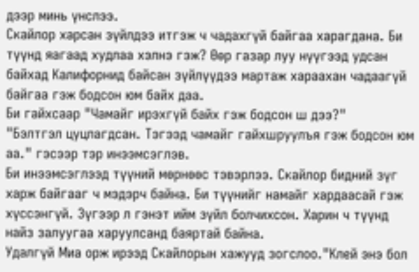дээр минь үнслээ.
Скайлор харсан зүйлдээ итгэж ч чадахгүй байгаа харагдана. Би түүнд яагаад худлаа хэлнэ гэж? Өөр газар луу нүүгээд удсан байхад Калифорнид байсан зүйлүүдээ мартаж хараахан чадаагүй байгаа гэж бодсон юм байх даа.
Би гайхсаар "Чамайг ирэхгүй байх гэж бодсон ш дээ?"
"Бэлтгэл цуцлагдсан. Тэгээд чамайг гайхшруулъя гэж бодсон юм аа." гэсээр тэр инээмсэглэв.
Би инээмсэглээд түүний мөрнөөс тэвэрлээ. Скайлор бидний зүг харж байгааг ч мэдэрч байна. Би түүнийг намайг хардаасай гэж хүссэнгүй. Зүгээр л гэнэт ийм зүйл болчихсон. Харин ч түүнд найз залуугаа харуулсанд баяртай байна.
Удалгүй Миа орж ирээд Скайлорын хажууд зогслоо."Клей энэ бол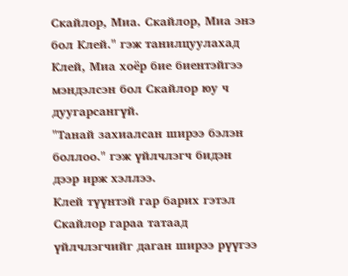Скайлор, Миа. Скайлор, Миа энэ бол Клей." гэж танилцуулахад Клей, Миа хоёр бие биентэйгээ мэндэлсэн бол Скайлор юу ч дуугарсангүй.
"Танай захиалсан ширээ бэлэн боллоо." гэж үйлчлэгч бидэн дээр ирж хэллээ.
Клей түүнтэй гар барих гэтэл Скайлор гараа татаад үйлчлэгчийг даган ширээ рүүгээ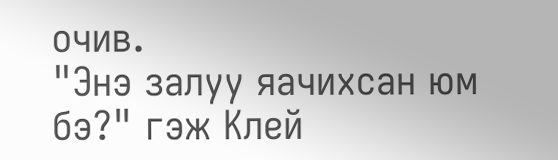очив.
"Энэ залуу яачихсан юм бэ?" гэж Клей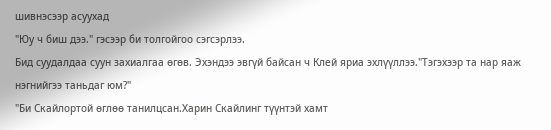шивнэсээр асуухад
"Юу ч биш дээ." гэсээр би толгойгоо сэгсэрлээ.
Бид суудалдаа суун захиалгаа өгөв. Эхэндээ эвгүй байсан ч Клей яриа эхлүүллээ."Тэгэхээр та нар яаж нэгнийгээ таньдаг юм?"
"Би Скайлортой өглөө танилцсан.Харин Скайлинг түүнтэй хамт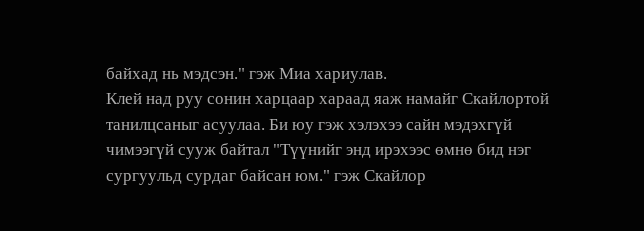байхад нь мэдсэн." гэж Миа хариулав.
Клей над руу сонин харцаар хараад яаж намайг Скайлортой танилцсаныг асуулаа. Би юу гэж хэлэхээ сайн мэдэхгүй чимээгүй сууж байтал "Түүнийг энд ирэхээс өмнө бид нэг сургуульд сурдаг байсан юм." гэж Скайлор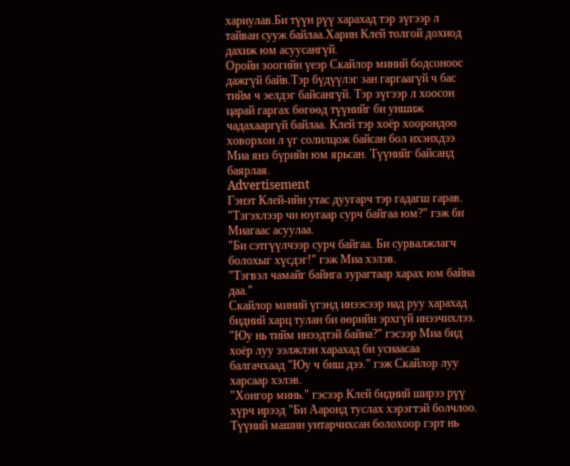хариулав.Би түүн рүү харахад тэр зүгээр л тайван сууж байлаа.Харин Клей толгой дохиод дахиж юм асуусангүй.
Оройн зоогийн үеэр Скайлор миний бодсоноос дажгүй байв.Тэр бүдүүлэг зан гаргаагүй ч бас тийм ч эелдэг байсангүй. Тэр зүгээр л хоосон царай гаргах бөгөөд түүнийг би уншиж чадахааргүй байлаа. Клей тэр хоёр хоорондоо ховорхон л үг солилцож байсан бол ихэнхдээ Миа янз бүрийн юм ярьсан. Түүнийг байсанд баярлая.
Advertisement
Гэнэт Клей-ийн утас дуугарч тэр гадагш гарав.
"Тэгэхлээр чи юугаар сурч байгаа юм?" гэж би Миагаас асуулаа.
"Би сэтгүүлчээр сурч байгаа. Би сурвалжлагч болохыг хүсдэг!" гэж Миа хэлэв.
"Тэгвэл чамайг байнга зурагтаар харах юм байна даа."
Скайлор миний үгэнд инээсээр над руу харахад бидний харц тулан би өөрийн эрхгүй инээчихлээ.
"Юу нь тийм инээдтэй байна?" гэсээр Миа бид хоёр луу ээлжлэн харахад би уснаасаа балгачхаад "Юу ч биш дээ." гэж Скайлор луу харсаар хэлэв.
"Хонгор минь." гэсээр Клей бидний ширээ рүү хүрч ирээд "Би Ааронд туслах хэрэгтэй болчлоо. Түүний машин унтарчихсан болохоор гэрт нь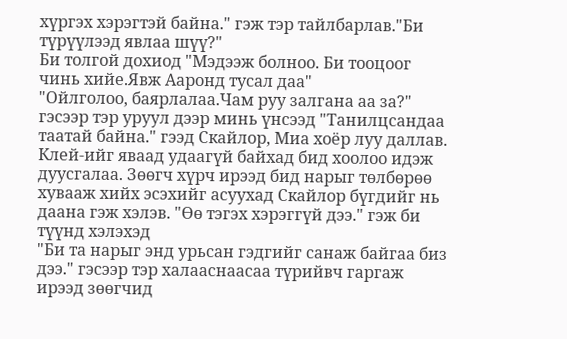хүргэх хэрэгтэй байна." гэж тэр тайлбарлав."Би түрүүлээд явлаа шүү?"
Би толгой дохиод "Мэдээж болноо. Би тооцоог чинь хийе.Явж Ааронд тусал даа"
"Ойлголоо, баярлалаа.Чам руу залгана аа за?" гэсээр тэр уруул дээр минь үнсээд "Танилцсандаа таатай байна." гээд Скайлор, Миа хоёр луу даллав.
Клей-ийг яваад удаагүй байхад бид хоолоо идэж дуусгалаа. Зөөгч хүрч ирээд бид нарыг төлбөрөө хувааж хийх эсэхийг асуухад Скайлор бүгдийг нь даана гэж хэлэв. "Өө тэгэх хэрэггүй дээ." гэж би түүнд хэлэхэд
"Би та нарыг энд урьсан гэдгийг санаж байгаа биз дээ." гэсээр тэр халааснаасаа түрийвч гаргаж ирээд зөөгчид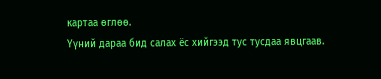картаа өглөө.
Үүний дараа бид салах ёс хийгээд тус тусдаа явцгаав.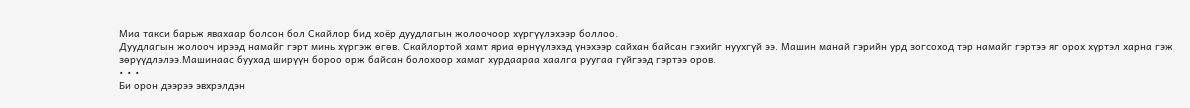Миа такси барьж явахаар болсон бол Скайлор бид хоёр дуудлагын жолоочоор хүргүүлэхээр боллоо.
Дуудлагын жолооч ирээд намайг гэрт минь хүргэж өгөв. Скайлортой хамт яриа өрнүүлэхэд үнэхээр сайхан байсан гэхийг нуухгүй ээ. Машин манай гэрийн урд зогсоход тэр намайг гэртээ яг орох хүртэл харна гэж зөрүүдлэлээ.Машинаас буухад ширүүн бороо орж байсан болохоор хамаг хурдаараа хаалга руугаа гүйгээд гэртээ оров.
• • •
Би орон дээрээ эвхрэлдэн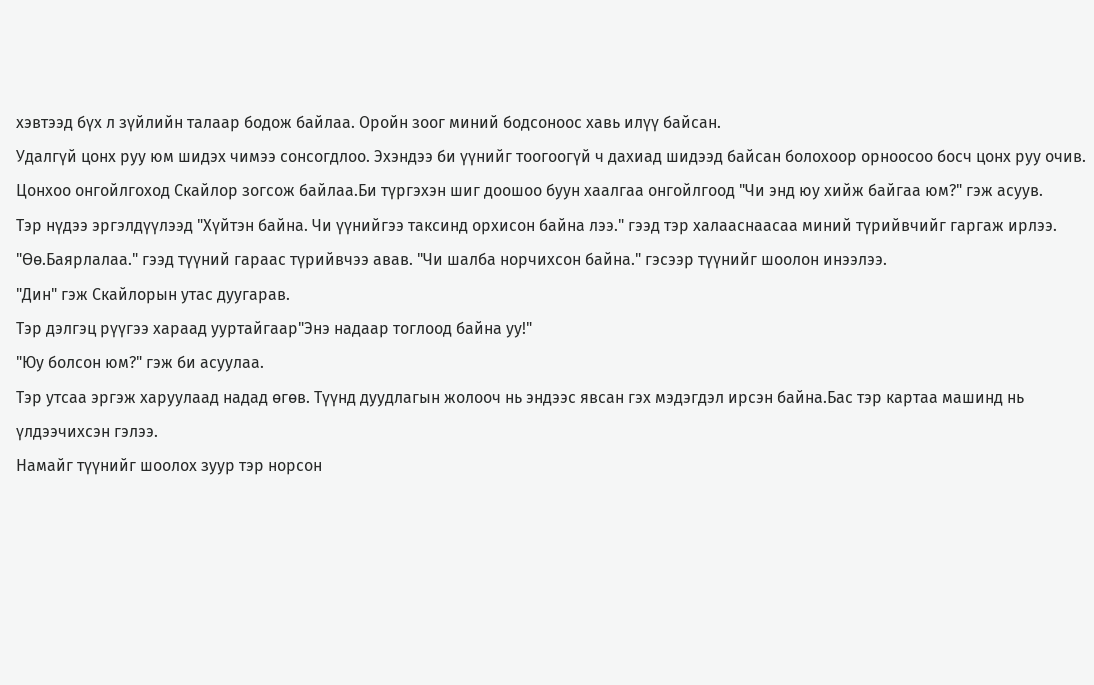хэвтээд бүх л зүйлийн талаар бодож байлаа. Оройн зоог миний бодсоноос хавь илүү байсан.
Удалгүй цонх руу юм шидэх чимээ сонсогдлоо. Эхэндээ би үүнийг тоогоогүй ч дахиад шидээд байсан болохоор орноосоо босч цонх руу очив.
Цонхоо онгойлгоход Скайлор зогсож байлаа.Би түргэхэн шиг доошоо буун хаалгаа онгойлгоод "Чи энд юу хийж байгаа юм?" гэж асуув.
Тэр нүдээ эргэлдүүлээд "Хүйтэн байна. Чи үүнийгээ таксинд орхисон байна лээ." гээд тэр халааснаасаа миний түрийвчийг гаргаж ирлээ.
"Өө.Баярлалаа." гээд түүний гараас түрийвчээ авав. "Чи шалба норчихсон байна." гэсээр түүнийг шоолон инээлээ.
"Дин" гэж Скайлорын утас дуугарав.
Тэр дэлгэц рүүгээ хараад ууртайгаар"Энэ надаар тоглоод байна уу!"
"Юу болсон юм?" гэж би асуулаа.
Тэр утсаа эргэж харуулаад надад өгөв. Түүнд дуудлагын жолооч нь эндээс явсан гэх мэдэгдэл ирсэн байна.Бас тэр картаа машинд нь үлдээчихсэн гэлээ.
Намайг түүнийг шоолох зуур тэр норсон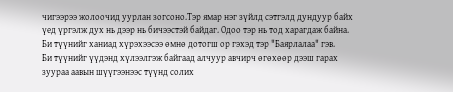чигээрээ жолоочид уурлан зогсоно.Тэр ямар нэг зүйлд сэтгэлд дундуур байх үед үргэлж дух нь дээр нь бичээстэй байдаг. Одоо тэр нь тод харагдаж байна.
Би түүнийг ханиад хүрэхээсээ өмнө дотогш ор гэхэд тэр "Баярлалаа" гэв.
Би түүнийг үүдэнд хүлээлгэж байгаад алчуур авчирч өгөхөөр дээш гарах зуураа аавын шүүгээнээс түүнд солих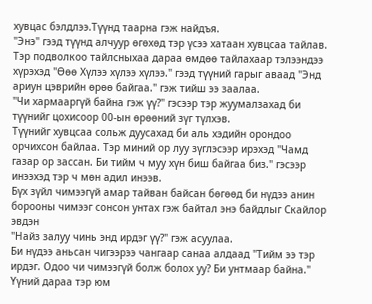хувцас бэлдлээ.Түүнд таарна гэж найдъя.
"Энэ" гээд түүнд алчуур өгөхөд тэр үсээ хатаан хувцсаа тайлав.
Тэр подволкоо тайлсныхаа дараа өмдөө тайлахаар тэлээндээ хүрэхэд "Өөө Хүлээ хүлээ хүлээ." гээд түүний гарыг аваад "Энд ариун цэврийн өрөө байгаа." гэж тийш ээ заалаа.
"Чи хармааргүй байна гэж үү?" гэсээр тэр жуумалзахад би түүнийг цохисоор 00-ын өрөөний зүг түлхэв.
Түүнийг хувцсаа сольж дуусахад би аль хэдийн орондоо орчихсон байлаа. Тэр миний ор луу зүглэсээр ирэхэд "Чамд газар ор зассан. Би тийм ч муу хүн биш байгаа биз." гэсээр инээхэд тэр ч мөн адил инээв.
Бүх зүйл чимээгүй амар тайван байсан бөгөөд би нүдээ анин борооны чимээг сонсон унтах гэж байтал энэ байдлыг Скайлор эвдэн
"Найз залуу чинь энд ирдэг үү?" гэж асуулаа.
Би нүдээ аньсан чигээрээ чангаар санаа алдаад "Тийм ээ тэр ирдэг. Одоо чи чимээгүй болж болох уу? Би унтмаар байна."
Үүний дараа тэр юм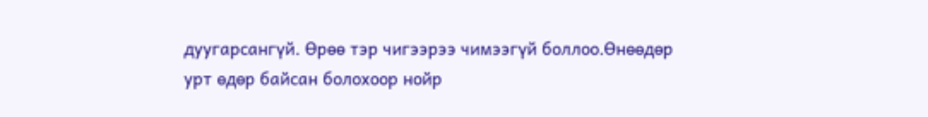дуугарсангүй. Өрөө тэр чигээрээ чимээгүй боллоо.Өнөөдөр урт өдөр байсан болохоор нойр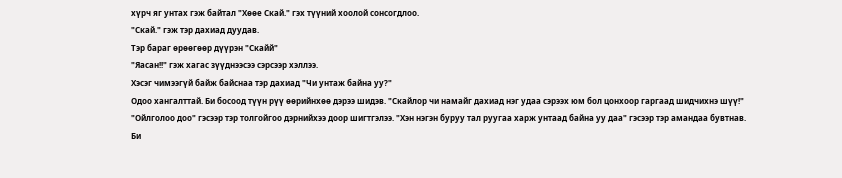хүрч яг унтах гэж байтал "Хөөе Скай." гэх түүний хоолой сонсогдлоо.
"Скай." гэж тэр дахиад дуудав.
Тэр бараг өрөөгөөр дүүрэн "Скайй"
"Яасан!!" гэж хагас зүүднээсээ сэрсээр хэллээ.
Хэсэг чимээгүй байж байснаа тэр дахиад "Чи унтаж байна уу?"
Одоо хангалттай. Би босоод түүн рүү өөрийнхөө дэрээ шидэв. "Скайлор чи намайг дахиад нэг удаа сэрээх юм бол цонхоор гаргаад шидчихнэ шүү!"
"Ойлголоо доо" гэсээр тэр толгойгоо дэрнийхээ доор шигтгэлээ. "Хэн нэгэн буруу тал руугаа харж унтаад байна уу даа" гэсээр тэр амандаа бувтнав.
Би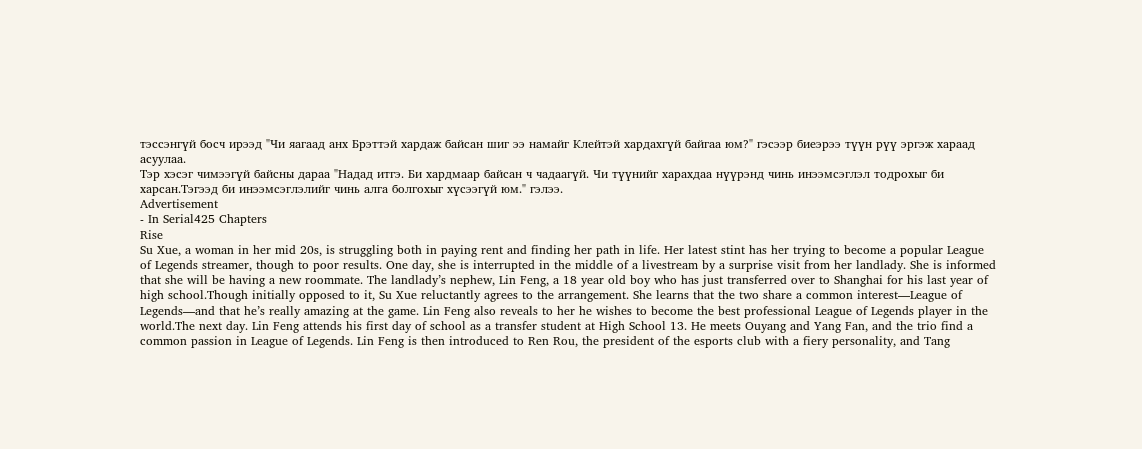тэссэнгүй босч ирээд "Чи яагаад анх Брэттэй хардаж байсан шиг ээ намайг Клейтэй хардахгүй байгаа юм?" гэсээр биеэрээ түүн рүү эргэж хараад асуулаа.
Тэр хэсэг чимээгүй байсны дараа "Надад итгэ. Би хардмаар байсан ч чадаагүй. Чи түүнийг харахдаа нүүрэнд чинь инээмсэглэл тодрохыг би харсан.Тэгээд би инээмсэглэлийг чинь алга болгохыг хүсээгүй юм." гэлээ.
Advertisement
- In Serial425 Chapters
Rise
Su Xue, a woman in her mid 20s, is struggling both in paying rent and finding her path in life. Her latest stint has her trying to become a popular League of Legends streamer, though to poor results. One day, she is interrupted in the middle of a livestream by a surprise visit from her landlady. She is informed that she will be having a new roommate. The landlady’s nephew, Lin Feng, a 18 year old boy who has just transferred over to Shanghai for his last year of high school.Though initially opposed to it, Su Xue reluctantly agrees to the arrangement. She learns that the two share a common interest—League of Legends—and that he’s really amazing at the game. Lin Feng also reveals to her he wishes to become the best professional League of Legends player in the world.The next day. Lin Feng attends his first day of school as a transfer student at High School 13. He meets Ouyang and Yang Fan, and the trio find a common passion in League of Legends. Lin Feng is then introduced to Ren Rou, the president of the esports club with a fiery personality, and Tang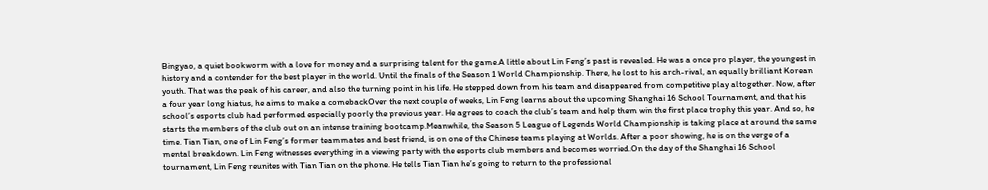Bingyao, a quiet bookworm with a love for money and a surprising talent for the game.A little about Lin Feng’s past is revealed. He was a once pro player, the youngest in history and a contender for the best player in the world. Until the finals of the Season 1 World Championship. There, he lost to his arch-rival, an equally brilliant Korean youth. That was the peak of his career, and also the turning point in his life. He stepped down from his team and disappeared from competitive play altogether. Now, after a four year long hiatus, he aims to make a comebackOver the next couple of weeks, Lin Feng learns about the upcoming Shanghai 16 School Tournament, and that his school’s esports club had performed especially poorly the previous year. He agrees to coach the club’s team and help them win the first place trophy this year. And so, he starts the members of the club out on an intense training bootcamp.Meanwhile, the Season 5 League of Legends World Championship is taking place at around the same time. Tian Tian, one of Lin Feng’s former teammates and best friend, is on one of the Chinese teams playing at Worlds. After a poor showing, he is on the verge of a mental breakdown. Lin Feng witnesses everything in a viewing party with the esports club members and becomes worried.On the day of the Shanghai 16 School tournament, Lin Feng reunites with Tian Tian on the phone. He tells Tian Tian he’s going to return to the professional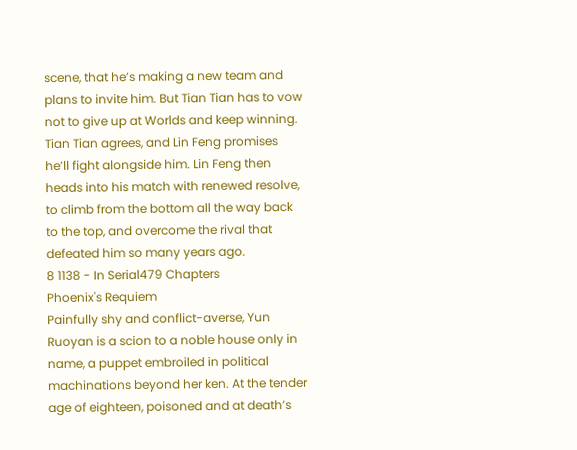scene, that he’s making a new team and plans to invite him. But Tian Tian has to vow not to give up at Worlds and keep winning. Tian Tian agrees, and Lin Feng promises he’ll fight alongside him. Lin Feng then heads into his match with renewed resolve, to climb from the bottom all the way back to the top, and overcome the rival that defeated him so many years ago.
8 1138 - In Serial479 Chapters
Phoenix's Requiem
Painfully shy and conflict-averse, Yun Ruoyan is a scion to a noble house only in name, a puppet embroiled in political machinations beyond her ken. At the tender age of eighteen, poisoned and at death’s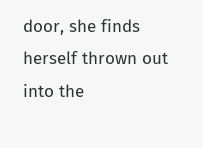door, she finds herself thrown out into the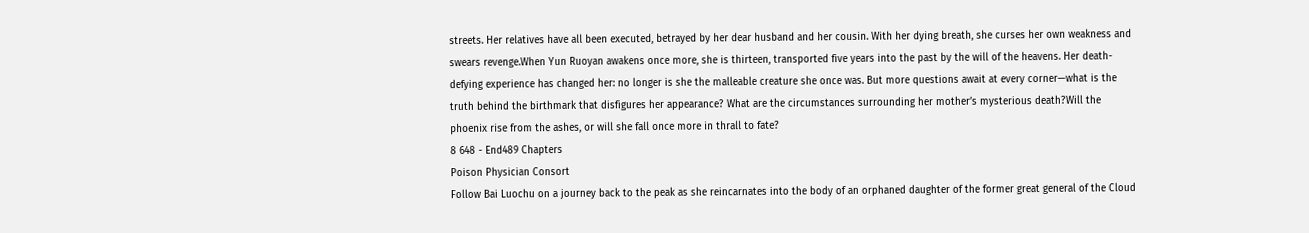streets. Her relatives have all been executed, betrayed by her dear husband and her cousin. With her dying breath, she curses her own weakness and swears revenge.When Yun Ruoyan awakens once more, she is thirteen, transported five years into the past by the will of the heavens. Her death-defying experience has changed her: no longer is she the malleable creature she once was. But more questions await at every corner—what is the truth behind the birthmark that disfigures her appearance? What are the circumstances surrounding her mother’s mysterious death?Will the phoenix rise from the ashes, or will she fall once more in thrall to fate?
8 648 - End489 Chapters
Poison Physician Consort
Follow Bai Luochu on a journey back to the peak as she reincarnates into the body of an orphaned daughter of the former great general of the Cloud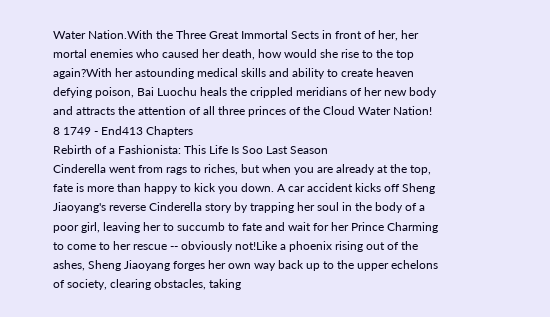Water Nation.With the Three Great Immortal Sects in front of her, her mortal enemies who caused her death, how would she rise to the top again?With her astounding medical skills and ability to create heaven defying poison, Bai Luochu heals the crippled meridians of her new body and attracts the attention of all three princes of the Cloud Water Nation!
8 1749 - End413 Chapters
Rebirth of a Fashionista: This Life Is Soo Last Season
Cinderella went from rags to riches, but when you are already at the top, fate is more than happy to kick you down. A car accident kicks off Sheng Jiaoyang's reverse Cinderella story by trapping her soul in the body of a poor girl, leaving her to succumb to fate and wait for her Prince Charming to come to her rescue -- obviously not!Like a phoenix rising out of the ashes, Sheng Jiaoyang forges her own way back up to the upper echelons of society, clearing obstacles, taking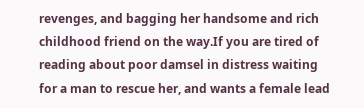revenges, and bagging her handsome and rich childhood friend on the way.If you are tired of reading about poor damsel in distress waiting for a man to rescue her, and wants a female lead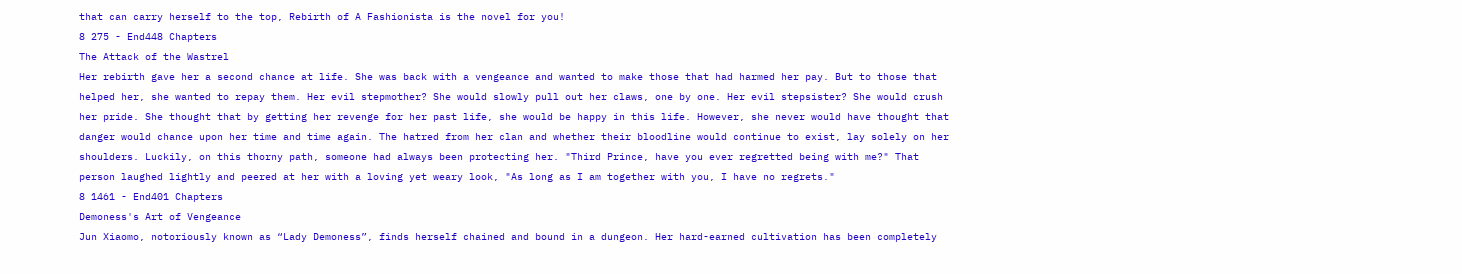that can carry herself to the top, Rebirth of A Fashionista is the novel for you!
8 275 - End448 Chapters
The Attack of the Wastrel
Her rebirth gave her a second chance at life. She was back with a vengeance and wanted to make those that had harmed her pay. But to those that helped her, she wanted to repay them. Her evil stepmother? She would slowly pull out her claws, one by one. Her evil stepsister? She would crush her pride. She thought that by getting her revenge for her past life, she would be happy in this life. However, she never would have thought that danger would chance upon her time and time again. The hatred from her clan and whether their bloodline would continue to exist, lay solely on her shoulders. Luckily, on this thorny path, someone had always been protecting her. "Third Prince, have you ever regretted being with me?" That person laughed lightly and peered at her with a loving yet weary look, "As long as I am together with you, I have no regrets."
8 1461 - End401 Chapters
Demoness's Art of Vengeance
Jun Xiaomo, notoriously known as “Lady Demoness”, finds herself chained and bound in a dungeon. Her hard-earned cultivation has been completely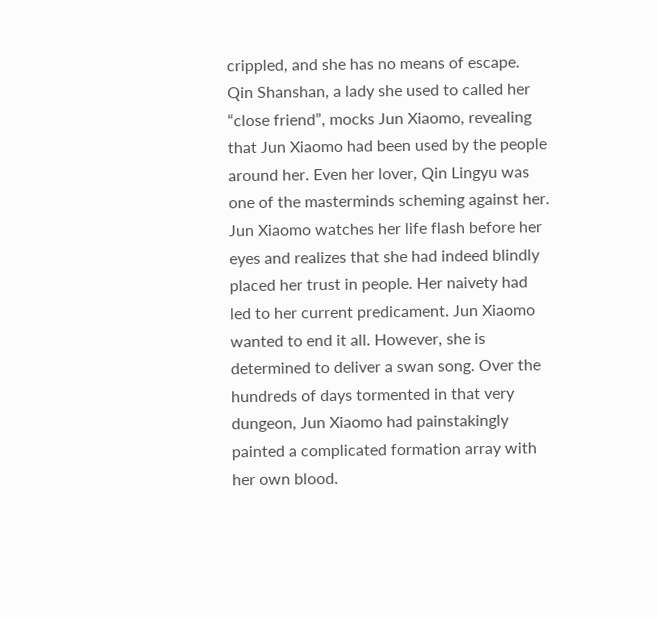crippled, and she has no means of escape. Qin Shanshan, a lady she used to called her “close friend”, mocks Jun Xiaomo, revealing that Jun Xiaomo had been used by the people around her. Even her lover, Qin Lingyu was one of the masterminds scheming against her. Jun Xiaomo watches her life flash before her eyes and realizes that she had indeed blindly placed her trust in people. Her naivety had led to her current predicament. Jun Xiaomo wanted to end it all. However, she is determined to deliver a swan song. Over the hundreds of days tormented in that very dungeon, Jun Xiaomo had painstakingly painted a complicated formation array with her own blood.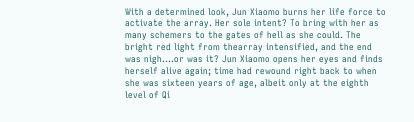With a determined look, Jun Xiaomo burns her life force to activate the array. Her sole intent? To bring with her as many schemers to the gates of hell as she could. The bright red light from thearray intensified, and the end was nigh.…or was it? Jun Xiaomo opens her eyes and finds herself alive again; time had rewound right back to when she was sixteen years of age, albeit only at the eighth level of Qi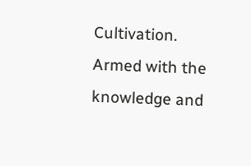Cultivation. Armed with the knowledge and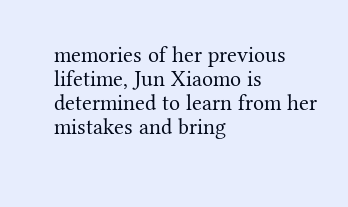memories of her previous lifetime, Jun Xiaomo is determined to learn from her mistakes and bring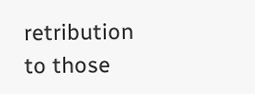retribution to those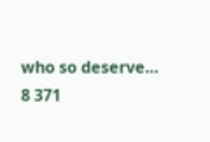who so deserve…
8 371